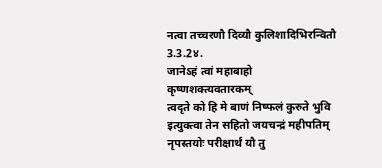नत्वा तच्चरणौ दिव्यौ कुलिशादिभिरन्वितौ 3.3.2४.
जानेऽहं त्वां महाबाहो कृष्णशक्त्यवतारकम्
त्वदृते को हि मे बाणं निष्फलं कुरुते भुवि
इत्युक्त्वा तेन सहितो जयचन्द्रं महीपतिम्
नृपस्तयोः परीक्षार्थं यौ तु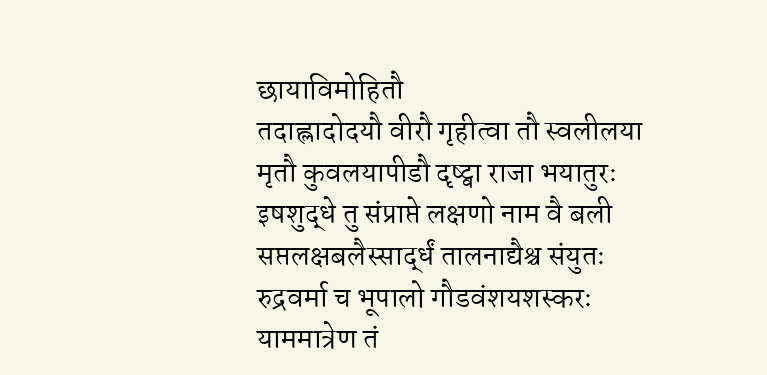छायाविमोहितौ
तदाह्लादोदयौ वीरौ गृहीत्वा तौ स्वलीलया
मृतौ कुवलयापीडौ दृष्ट्वा राजा भयातुरः
इषशुद्धे तु संप्राप्ते लक्षणो नाम वै बली
सप्तलक्षबलैस्सार्द्धं तालनाद्यैश्च संयुतः
रुद्रवर्मा च भूपालो गौडवंशयशस्करः
याममात्रेण तं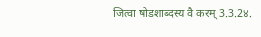जित्वा षोडशाब्दस्य वै करम् 3.3.2४.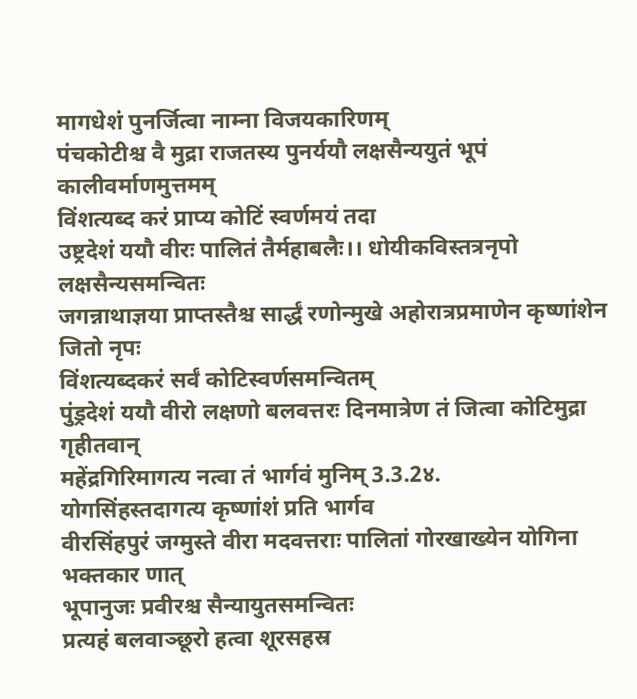मागधेशं पुनर्जित्वा नाम्ना विजयकारिणम्
पंचकोटीश्च वै मुद्रा राजतस्य पुनर्ययौ लक्षसैन्ययुतं भूपं कालीवर्माणमुत्तमम्
विंशत्यब्द करं प्राप्य कोटिं स्वर्णमयं तदा
उष्ट्रदेशं ययौ वीरः पालितं तैर्महाबलैः।। धोयीकविस्तत्रनृपो लक्षसैन्यसमन्वितः
जगन्नाथाज्ञया प्राप्तस्तैश्च सार्द्धं रणोन्मुखे अहोरात्रप्रमाणेन कृष्णांशेन जितो नृपः
विंशत्यब्दकरं सर्वं कोटिस्वर्णसमन्वितम्
पुंड्रदेशं ययौ वीरो लक्षणो बलवत्तरः दिनमात्रेण तं जित्वा कोटिमुद्रा गृहीतवान्
महेंद्रगिरिमागत्य नत्वा तं भार्गवं मुनिम् 3.3.2४.
योगसिंहस्तदागत्य कृष्णांशं प्रति भार्गव
वीरसिंहपुरं जग्मुस्ते वीरा मदवत्तराः पालितां गोरखाख्येन योगिना भक्तकार णात्
भूपानुजः प्रवीरश्च सैन्यायुतसमन्वितः
प्रत्यहं बलवाञ्छूरो हत्वा शूरसहस्र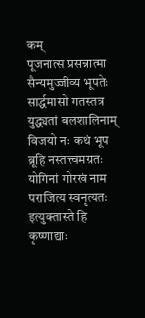कम्
पूजनात्स प्रसन्नात्मा सैन्यमुज्जीव्य भूपतेः
सार्द्धमासो गतस्तत्र युद्ध्यतां बलशालिनाम्
विजयो नः कथं भूप ब्रूहि नस्तत्त्वमग्रतः
योगिनां गोरखं नाम पराजित्य स्वनृत्यतः
इत्युक्तास्ते हि कृष्णाद्याः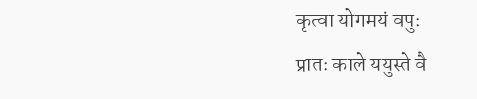कृत्वा योगमयं वपुः
प्रातः काले ययुस्ते वै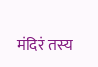मंदिरं तस्य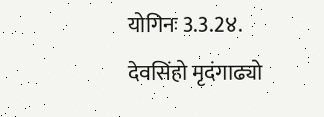योगिनः 3.3.2४.
देवसिंहो मृदंगाढ्यो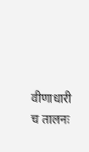वीणाधारी च तालनः